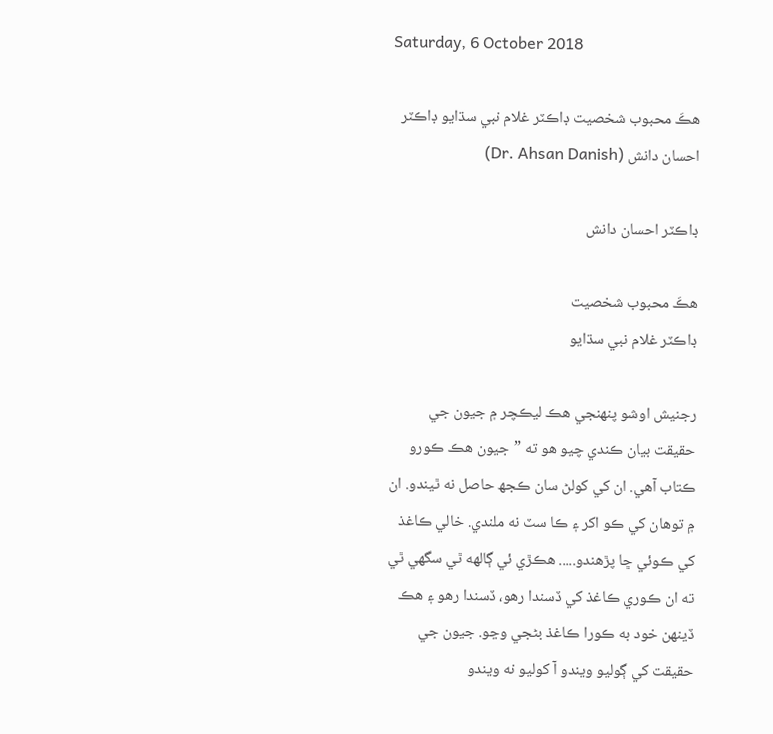Saturday, 6 October 2018

هڪَ محبوب شخصيت ڊاڪٽر غلام نبي سڌايو ڊاڪٽر احسان دانش (Dr. Ahsan Danish)

ڊاڪٽر احسان دانش

هڪَ محبوب شخصيت
ڊاڪٽر غلام نبي سڌايو

رجنيش اوشو پنهنجي هڪ ليڪچر ۾ جيون جي حقيقت بيان ڪندي چيو هو ته ”جيون هڪ ڪورو ڪتاب آهي. ان کي کولڻ سان ڪجھ حاصل نه ٿيندو. ان ۾ توهان کي ڪو اکر ۽ ڪا سٽ نه ملندي. خالي ڪاغذ کي ڪوئي ڇا پڙهندو..... هڪڙي ئي ڳالهه ٿي سگھي ٿي ته ان ڪوري ڪاغذ کي ڏسندا رهو، ڏسندا رهو ۽ هڪ ڏينهن خود به ڪورا ڪاغذ بڻجي وڃو. جيون جي حقيقت کي ڳوليو ويندو آ کوليو نه ويندو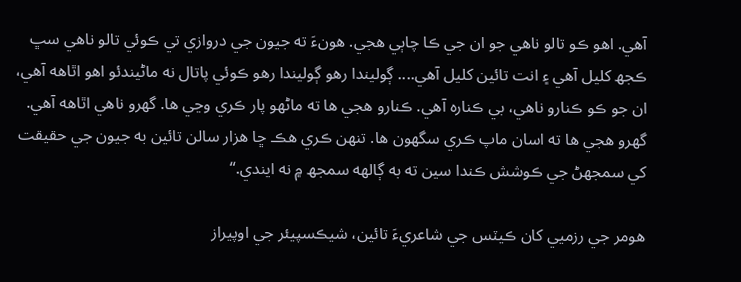آهي. اهو ڪو تالو ناهي جو ان جي ڪا چاٻي هجي. هونءَ ته جيون جي دروازي تي ڪوئي تالو ناهي سڀ ڪجھ کليل آهي ۽ انت تائين کليل آهي.... ڳوليندا رهو ڳوليندا رهو ڪوئي پاتال نه ماڻيندئو اهو اٿاهه آهي، ان جو ڪو ڪنارو ناهي، بي ڪناره آهي. ڪنارو هجي ها ته ماڻهو پار ڪري وڃي ها. گھرو ناهي اٿاهه آهي. گھرو هجي ها ته اسان ماپ ڪري سگھون ها. تنهن ڪري هڪ ڇا هزار سالن تائين به جيون جي حقيقت کي سمجھڻ جي ڪوشش ڪندا سين ته به ڳالهه سمجھ ۾ نه ايندي.“

هومر جي رزميي کان ڪيٽس جي شاعريءَ تائين، شيڪسپيئر جي اوپيراز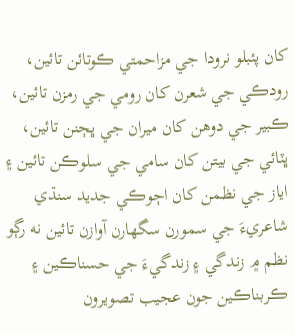کان پئبلو نرودا جي مزاحمتي ڪوتائن تائين، رودڪي جي شعرن کان رومي جي رمزن تائين، ڪبير جي دوهن کان ميران جي ڀڄنن تائين، ڀٽائي جي بيتن کان سامي جي سلوڪن تائين ۽ اياز جي نظمن کان اڄوڪي جديد سنڌي شاعريءَ جي سمورن سگھارن آوازن تائين نه رڳو نظم ۾ زندگي ۽ زندگيءَ جي حسناڪين ۽ ڪربناڪين جون عجيب تصويرون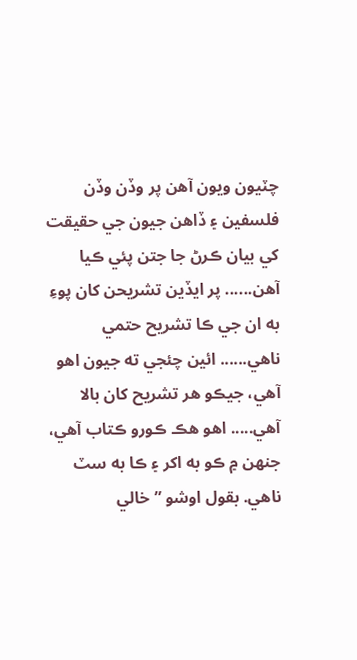چٽيون ويون آهن پر وڏن وڏن فلسفين ۽ ڏاهن جيون جي حقيقت کي بيان ڪرڻ جا جتن پئي ڪيا آهن...... پر ايڏين تشريحن کان پوءِ به ان جي ڪا تشريح حتمي ناهي...... ائين چئجي ته جيون اهو آهي، جيڪو هر تشريح کان بالا آهي..... اهو هڪ ڪورو ڪتاب آهي، جنهن ۾ ڪو به اکر ۽ ڪا به سٽ ناهي. بقول اوشو ”خالي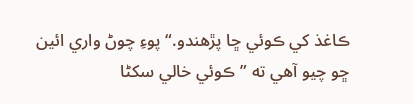ڪاغذ کي ڪوئي ڇا پڙهندو.“ پوءِ چوڻ واري ائين ڇو چيو آهي ته ”ڪوئي خالي سکڻا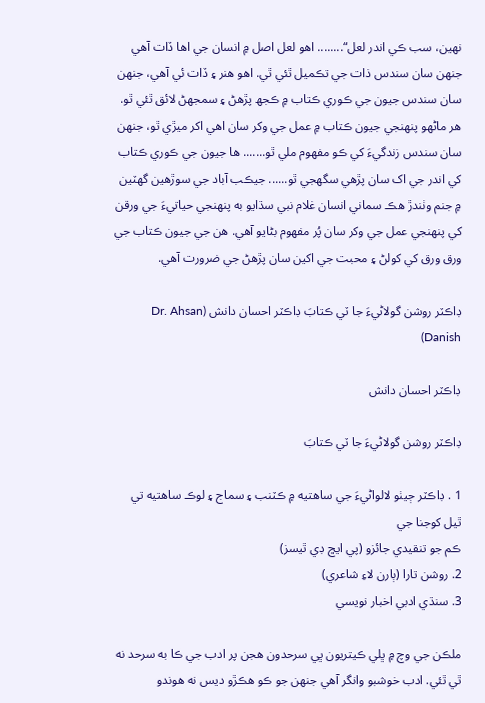نهين، سب ڪي اندر لعل“........ اهو لعل اصل ۾ انسان جي اها ڏات آهي جنهن سان سندس ذات جي تڪميل ٿئي ٿي. اهو هنر ۽ ڏات ئي آهي، جنهن سان سندس جيون جي ڪوري ڪتاب ۾ ڪجھ پڙهڻ ۽ سمجھڻ لائق ٿئي ٿو.
هر ماڻهو پنهنجي جيون ڪتاب ۾ عمل جي وکر سان اهي اکر ميڙي ٿو، جنهن سان سندس زندگيءَ کي ڪو مفهوم ملي ٿو....... ها جيون جي ڪوري ڪتاب کي اندر جي اک سان پڙهي سگھجي ٿو...... جيڪب آباد جي سوڙهين گھٽين ۾ جنم وٺندڙ هڪ سماني انسان غلام نبي سڌايو به پنهنجي حياتيءَ جي ورقن کي پنهنجي عمل جي وکر سان پُر مفهوم بڻايو آهي. هن جي جيون ڪتاب جي ورق ورق کي کولڻ ۽ محبت جي اکين سان پڙهڻ جي ضرورت آهي.

ڊاڪٽر روشن گولاڻيءَ جا ٽي ڪتابَ ڊاڪٽر احسان دانش (Dr. Ahsan Danish)

ڊاڪٽر احسان دانش

ڊاڪٽر روشن گولاڻيءَ جا ٽي ڪتابَ

1 . ڊاڪٽر ڄيٺو لالواڻيءَ جي ساهتيه ۾ ڪٽنب ۽ سماج ۽ لوڪ ساهتيه تي ٿيل کوجنا جي
ڪم جو تنقيدي جائزو (پي ايڇ ڊي ٿيسز)
2. روشن تارا (ٻارن لاءِ شاعري)
3. سنڌي ادبي اخبار نويسي

ملڪن جي وچ ۾ ڀلي ڪيتريون ڀي سرحدون هجن پر ادب جي ڪا به سرحد نه ٿي ٿئي. ادب خوشبو وانگر آهي جنهن جو ڪو هڪڙو ديس نه هوندو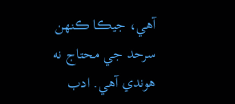آهي، جيڪا ڪنهن سرحد جي محتاج نه هوندي آهي. ادب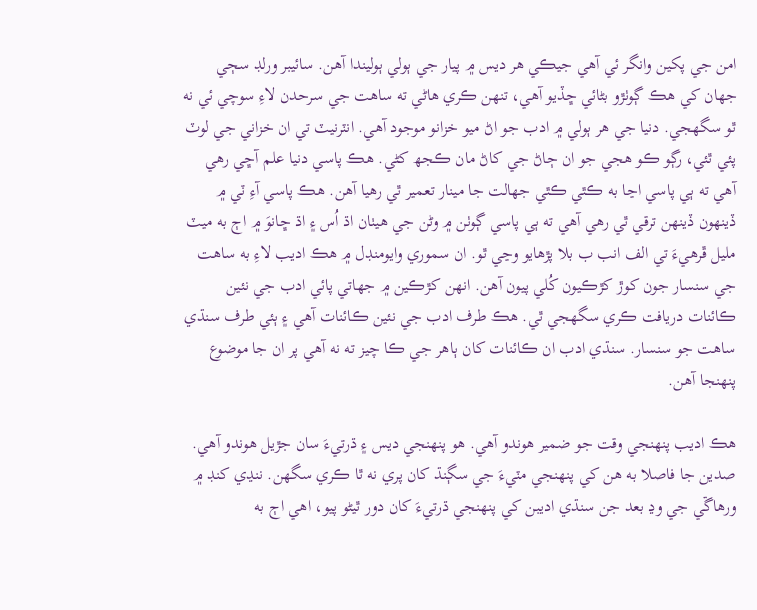امن جي پکين وانگر ئي آهي جيڪي هر ديس ۾ پيار جي ٻولي ٻوليندا آهن. سائيبر ورلڊ سڄي جهان کي هڪ ڳوٺڙو بڻائي ڇڏيو آهي، تنهن ڪري هاڻي ته ساهت جي سرحدن لاءِ سوچي ئي نه ٿو سگھجي. دنيا جي هر ٻولي ۾ ادب جو اڻ ميو خزانو موجود آهي. انٽرنيٽ تي ان خزاني جي لوٽ پئي ٿئي، رڳو ڪو هجي جو ان ڄاڻ جي کاڻ مان ڪجھ کڻي. هڪ پاسي دنيا علم آڇي رهي آهي ته ٻي پاسي اڃا به ڪٿي ڪٿي جهالت جا مينار تعمير ٿي رهيا آهن. هڪ پاسي آءِ ٽي ۾ ڏينهون ڏينهن ترقي ٿي رهي آهي ته ٻي پاسي ڳوٺن ۾ وڻن جي هيٺان اڌ اُس ۽ اڌ ڇانوَ ۾ اڄ به ميٽ مليل ڦرهيءَ تي الف انب ب بلا پڙهايو وڃي ٿو. ان سموري وايومنڊل ۾ هڪ اديب لاءِ به ساهت جي سنسار جون کوڙ کڙڪيون کُلي پيون آهن. انهن کڙڪين ۾ جھاتي پائي ادب جي نئين ڪائنات دريافت ڪري سگھجي ٿي. هڪ طرف ادب جي نئين ڪائنات آهي ۽ ٻئي طرف سنڌي ساهت جو سنسار. سنڌي ادب ان ڪائنات کان ٻاهر جي ڪا چيز ته نه آهي پر ان جا موضوع پنهنجا آهن.

هڪ اديب پنهنجي وقت جو ضمير هوندو آهي. هو پنهنجي ديس ۽ ڌرتيءَ سان جڙيل هوندو آهي. صدين جا فاصلا به هن کي پنهنجي مٽيءَ جي سڳنڌ کان پري نه ٿا ڪري سگھن. ننڍي کنڊ ۾ ورهاڱي جي وڍ بعد جن سنڌي اديبن کي پنهنجي ڌرتيءَ کان دور ٿيڻو پيو، اهي اڄ به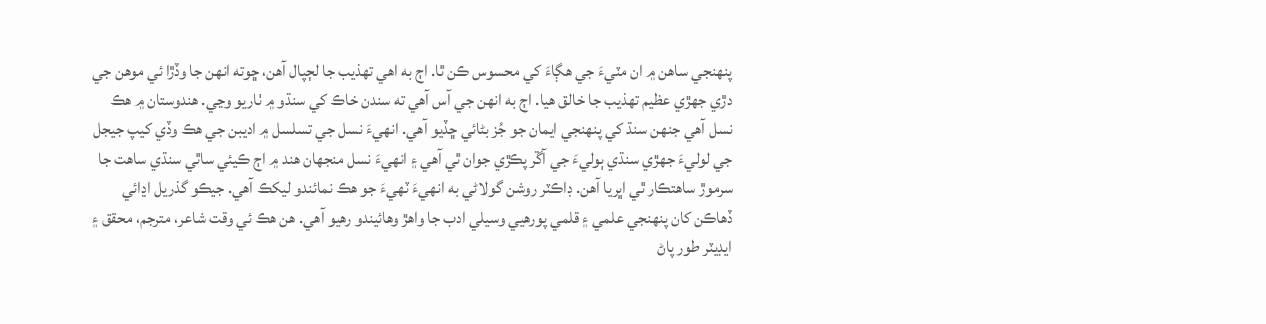پنهنجي ساهن ۾ ان مٽيءَ جي هڳاءَ کي محسوس ڪن ٿا. اڄ به اهي تهذيب جا لڄپال آهن، ڇوته انهن جا وڏڙا ئي موهن جي دڙي جهڙي عظيم تهذيب جا خالق هيا. اڄ به انهن جي آس آهي ته سندن خاڪ کي سنڌو ۾ ٺاريو وڃي. هندوستان ۾ هڪ نسل آهي جنهن سنڌ کي پنهنجي ايمان جو جُز بڻائي ڇڏيو آهي. انهيءَ نسل جي تسلسل ۾ اديبن جي هڪ وڏي کيپ جيجل جي لوليءَ جهڙي سنڌي ٻوليءَ جي آڱر پڪڙي جوان ٿي آهي ۽ انهيءَ نسل منجھان هند ۾ اڄ ڪيئي ساٿي سنڌي ساهت جا سرموڙ ساهتڪار ٿي اڀريا آهن. ڊاڪٽر روشن گولاڻي به انهيءَ ٽهيءَ جو هڪ نمائندو ليکڪ آهي. جيڪو گذريل اڍائي ڏهاڪن کان پنهنجي علمي ۽ قلمي پورهيي وسيلي ادب جا واهڙ وهائيندو رهيو آهي. هن هڪ ئي وقت شاعر، مترجم، محقق ۽ ايڊيٽر طور پاڻ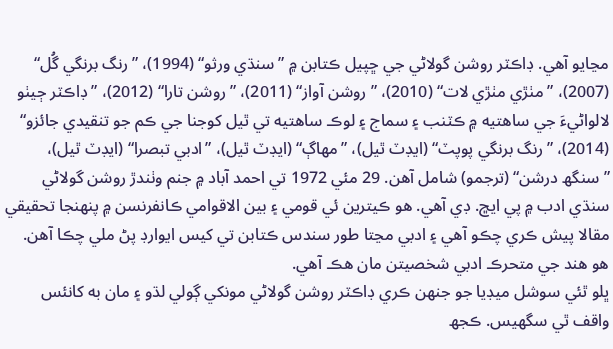مڃايو آهي. ڊاڪٽر روشن گولاڻي جي ڇپيل ڪتابن ۾ ”سنڌي ورثو“ (1994)، ”رنگ برنگي گُل“ (2007)، ”مٺڙي مٺڙي لات“ (2010)، ”روشن آواز“ (2011)، ”روشن تارا“ (2012)، ”ڊاڪٽر ڄيٺو لالواڻيءَ جي ساهتيه ۾ ڪٽنب ۽ سماج ۽ لوڪ ساهتيه تي ٿيل کوجنا جي ڪم جو تنقيدي جائزو“ (2014)، ”رنگ برنگي پوپٽ“ (ايڊٽ ٿيل)، ”مهاڳ“ (ايڊٽ ٿيل)، ”ادبي تبصرا“ (ايڊٽ ٿيل)، ”سنگھ درشن“ (ترجمو) شامل آهن. 29 مئي 1972 تي احمد آباد ۾ جنم وٺندڙ روشن گولاڻي سنڌي ادب ۾ پي ايڇ. ڊي آهي. هو ڪيترين ئي قومي ۽ بين الاقوامي ڪانفرنسن ۾ پنهنجا تحقيقي مقالا پيش ڪري چڪو آهي ۽ ادبي مڃتا طور سندس ڪتابن تي کيس ايوارڊ پڻ ملي چڪا آهن. هو هند جي متحرڪ ادبي شخصيتن مان هڪ آهي.
ڀلو ٿئي سوشل ميڊيا جو جنهن ڪري ڊاڪٽر روشن گولاڻي مونکي ڳولي لڌو ۽ مان به کانئس واقف ٿي سگھيس. ڪجھ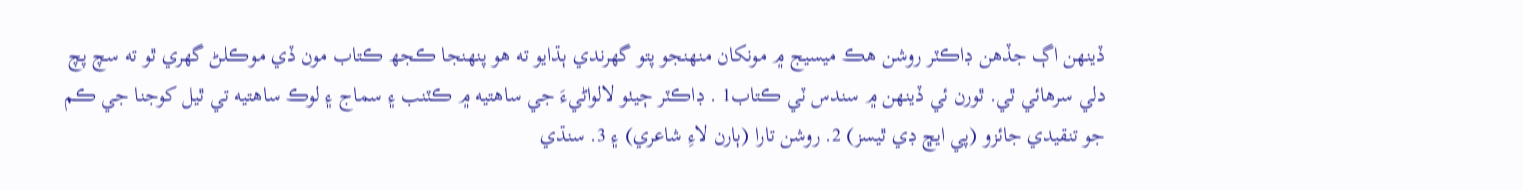ڏينهن اڳ جڏهن ڊاڪٽر روشن هڪ ميسيج ۾ مونکان منهنجو پتو گھرندي ٻڌايو ته هو پنهنجا ڪجھ ڪتاب مون ڏي موڪلڻ گھري ٿو ته سچ پچ دلي سرهائي ٿي. ٿورن ئي ڏينهن ۾ سندس ٽي ڪتاب1 . ڊاڪٽر ڄيٺو لالواڻيءَ جي ساهتيه ۾ ڪٽنب ۽ سماج ۽ لوڪ ساهتيه تي ٿيل کوجنا جي ڪم جو تنقيدي جائزو (پي ايڇ ڊي ٿيسز) 2. روشن تارا (ٻارن لاءِ شاعري) ۽ 3. سنڌي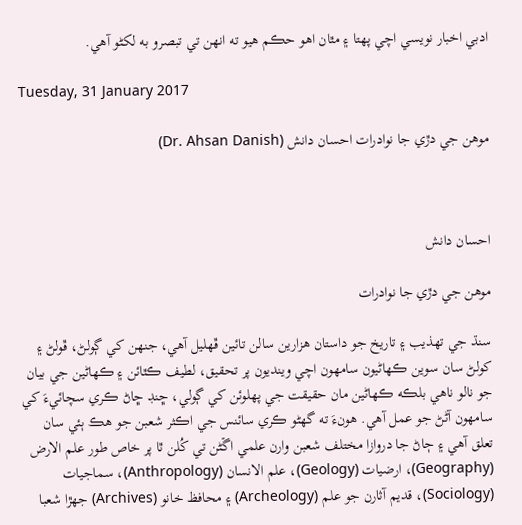ادبي اخبار نويسي اچي پهتا ۽ مٿان اهو حڪم هيو ته انهن تي تبصرو به لکڻو آهي.

Tuesday, 31 January 2017

موهن جي دڙي جا نوادرات احسان دانش (Dr. Ahsan Danish)



احسان دانش

موهن جي دڙي جا نوادرات

سنڌ جي تهذيب ۽ تاريخ جو داستان هزارين سالن تائين ڦهليل آهي، جنهن کي ڳولڻ، ڦولڻ ۽ کولڻ سان سوين ڪهاڻيون سامهون اچي وينديون پر تحقيق، لطيف ڪٿائن ۽ ڪهاڻين جي بيان جو نالو ناهي بلڪه ڪهاڻين مان حقيقت جي پهلوئن کي ڳولي، ڇنڊ ڇاڻ ڪري سچائيءَ کي سامهون آڻڻ جو عمل آهي. هونءَ ته گھڻو ڪري سائنس جي اڪثر شعبن جو هڪ ٻئي سان تعلق آهي ۽ ڄاڻ جا دروازا مختلف شعبن وارن علمي اڱڻن تي کُلن ٿا پر خاص طور علم الارض (Geography)، ارضيات (Geology)، علم الانسان (Anthropology)، سماجيات (Sociology)، قديم آثارن جو علم (Archeology) ۽ محافظ خانو (Archives) جهڙا شعبا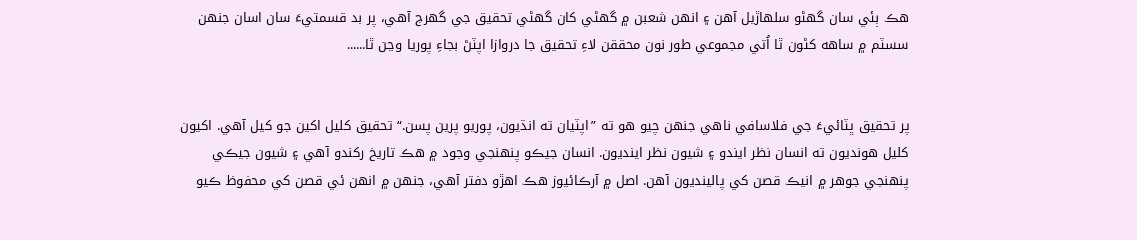هڪ ٻئي سان گھڻو سلهاڙيل آهن ۽ انهن شعبن ۾ گھڻي کان گھڻي تحقيق جي گھرج آهي، پر بد قسمتيءَ سان اسان جنهن سسٽم ۾ ساهه کڻون ٿا اُتي مجموعي طور نون محققن لاءِ تحقيق جا دروازا اپٽڻ بجاءِ پوريا وڃن ٿا......


پر تحقيق ڀٽائيءَ جي فلاسافي ناهي جنهن چيو هو ته ”اپٽيان ته انڌيون، پوريو پرين پسن.“ تحقيق کليل اکين جو کيل آهي. اکيون کليل هونديون ته انسان نظر ايندو ۽ شيون نظر اينديون. انسان جيڪو پنهنجي وجود ۾ هڪ تاريخ رکندو آهي ۽ شيون جيڪي پنهنجي جوهر ۾ انيڪ قصن کي پالينديون آهن. اصل ۾ آرڪائيوز هڪ اهڙو دفتر آهي، جنهن ۾ انهن ئي قصن کي محفوظ ڪيو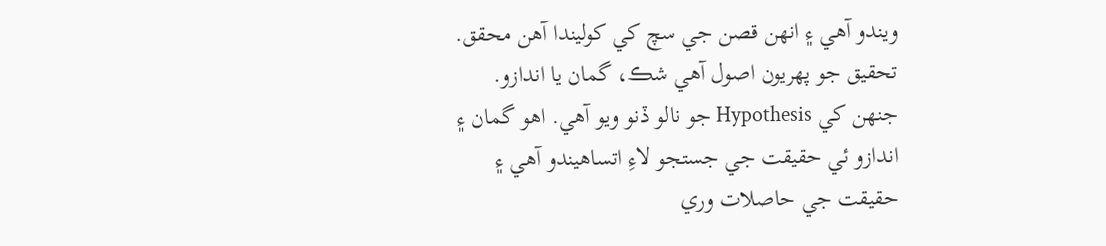ويندو آهي ۽ انهن قصن جي سچ کي کوليندا آهن محقق.
تحقيق جو پهريون اصول آهي شڪ، گمان يا اندازو. جنهن کي Hypothesis جو نالو ڏنو ويو آهي. اهو گمان ۽ اندازو ئي حقيقت جي جستجو لاءِ اتساهيندو آهي ۽ حقيقت جي حاصلات وري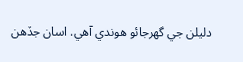دليلن جي گھرجائو هوندي آهي. اسان جڏهن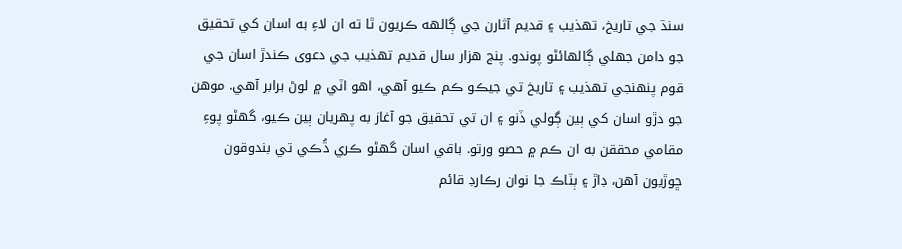سنڌ جي تاريخ، تهذيب ۽ قديم آثارن جي ڳالهه ڪريون ٿا ته ان لاءِ به اسان کي تحقيق جو دامن جھلي ڳالهائڻو پوندو. پنج هزار سال قديم تهذيب جي دعوى ڪندڙ اسان جي قوم پنهنجي تهذيب ۽ تاريخ تي جيڪو ڪم ڪيو آهي، اهو اٽي ۾ لوڻ برابر آهي. موهن جو دڙو اسان کي ٻين ڳولي ڏنو ۽ ان تي تحقيق جو آغاز به پهريان ٻين ڪيو، گھڻو پوءِ مقامي محققن به ان ڪم ۾ حصو ورتو. باقي اسان گھڻو ڪري ڌُڪي تي بندوقون ڇوڙيون آهن، ڊاڙ ۽ ٻٽاڪ جا نوان رڪارڊ قائم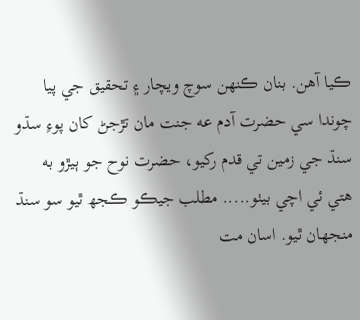ڪيا آهن. بنان ڪنهن سوچ ويچار ۽ تحقيق جي پيا چوندا سي حضرت آدم عه جنت مان تڙجڻ کان پوءِ سڌو سنڌ جي زمين تي قدم رکيو، حضرت نوح جو ٻيڙو به هتي ئي اچي بيٺو..... مطلب جيڪو ڪجھ ٿيو سو سنڌ منجھان ٿيو. اسان مت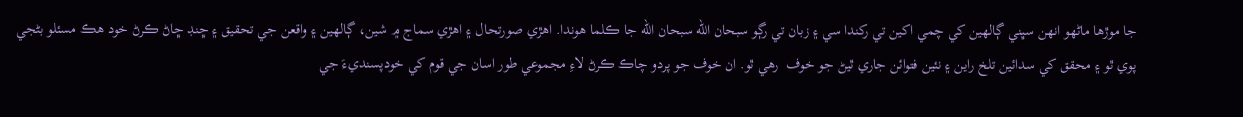جا موڙها ماڻهو انهن سڀني ڳالهين کي چمي اکين تي رکندا سي ۽ زبان تي رڳو سبحان الله سبحان الله جا ڪلما هوندا. اهڙي صورتحال ۽ اهڙي سماج ۾ شين، ڳالهين ۽ واقعن جي تحقيق ۽ ڇنڊ ڇاڻ ڪرڻ خود هڪ مسئلو بڻجي پوي ٿو ۽ محقق کي سدائين تلخ راين ۽ نئين فتوائن جاري ٿيڻ جو خوف  رهي ٿو. ان خوف جو پردو چاڪ ڪرڻ لاءِ مجموعي طور اسان جي قوم کي خودپسنديءَ جي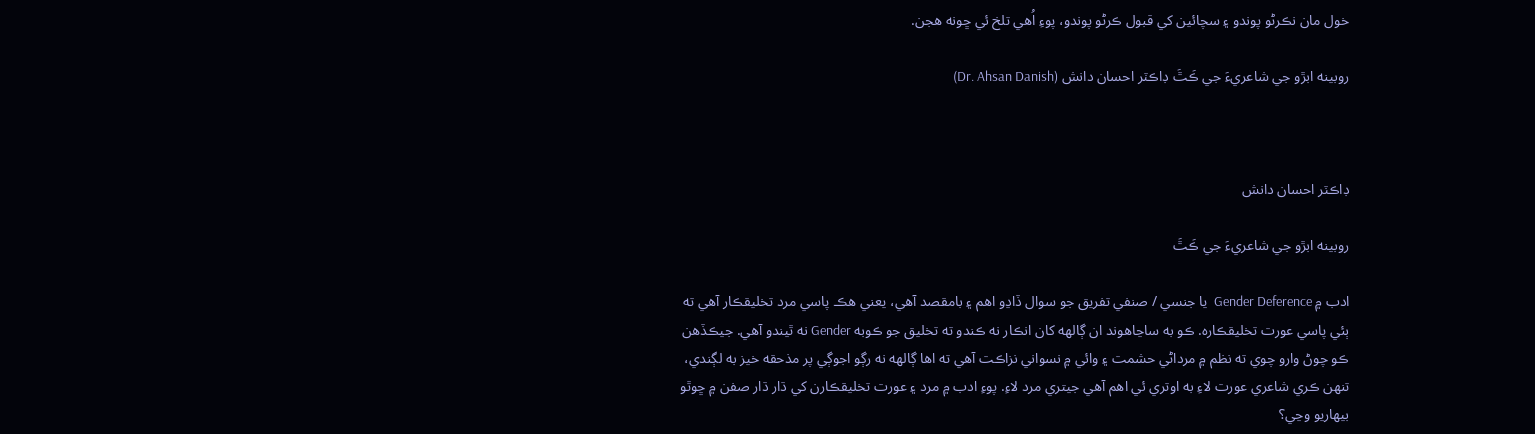خول مان نڪرڻو پوندو ۽ سچائين کي قبول ڪرڻو پوندو، پوءِ اُهي تلخ ئي ڇونه هجن.

روبينه ابڙو جي شاعريءَ جي ڪَٿَ ڊاڪٽر احسان دانش (Dr. Ahsan Danish)



ڊاڪٽر احسان دانش

روبينه ابڙو جي شاعريءَ جي ڪَٿَ

ادب ۾ Gender Deference  يا جنسي / صنفي تفريق جو سوال ڏاڍو اهم ۽ بامقصد آهي، يعني هڪ پاسي مرد تخليقڪار آهي ته ٻئي پاسي عورت تخليقڪاره. ڪو به ساڃاهوند ان ڳالهه کان انڪار نه ڪندو ته تخليق جو ڪوبه Gender نه ٿيندو آهي. جيڪڏهن ڪو چوڻ وارو چوي ته نظم ۾ مرداڻي حشمت ۽ وائي ۾ نسواني نزاڪت آهي ته اها ڳالهه نه رڳو اجوڳي پر مذحقه خيز به لڳندي، تنهن ڪري شاعري عورت لاءِ به اوتري ئي اهم آهي جيتري مرد لاءِ. پوءِ ادب ۾ مرد ۽ عورت تخليقڪارن کي ڌار ڌار صفن ۾ ڇوٿو بيهاريو وڃي؟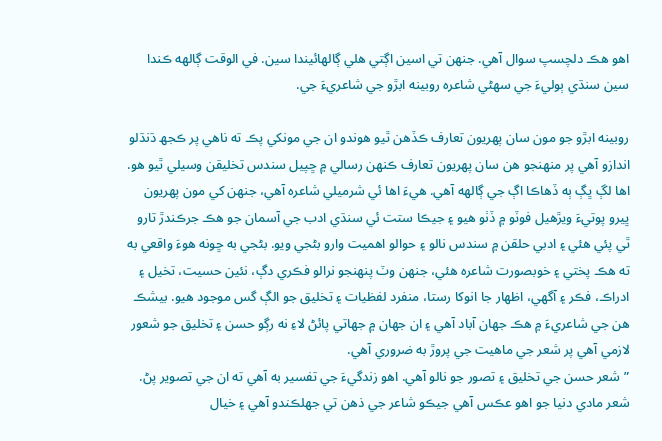اهو هڪ دلچسپ سوال آهي. جنهن تي اسين اڳتي هلي ڳالهائيندا سين. في الوقت ڳالهه ڪندا سين سنڌي ٻوليءَ جي سهڻي شاعره روبينه ابڙو جي شاعريءَ جي.

روبينه ابڙو جو مون سان پهريون تعارف ڪڏهن ٿيو هوندو ان جي مونکي پڪ ته ناهي پر ڪجھ ڌنڌلو اندازو آهي پر منهنجو هن سان پهريون تعارف ڪنهن رسالي ۾ ڇپيل سندس تخليقن وسيلي ٿيو هو. اها لڳ ڀڳ ٻه ڏهاڪا اڳ جي ڳالهه آهي. هيءَ اها ئي شرميلي شاعره آهي، جنهن کي مون پهريون ڀيرو پوتيءَ ويڙهيل فوٽو ۾ ڏٺو هيو ۽ جيڪا ستت ئي سنڌي ادب جي آسمان جو هڪ جرڪندڙ تارو ٿي پئي هئي ۽ ادبي حلقن ۾ سندس نالو ۽ حوالو اهميت وارو بڻجي ويو. بڻجي به ڇونه هوءَ واقعي به ته هڪ پختي ۽ خوبصورت شاعره هئي، جنهن وٽ پنهنجو نرالو فڪري دڳ، نئين حسيت، تخيل ۽ ادراڪ، فڪر ۽ آگهي، اظهار جا انوکا رستا، منفرد لفظيات ۽ تخليق جو الڳ گس موجود هيو. بيشڪ هن جي شاعريءَ ۾ هڪ جهان آباد آهي ۽ ان جهان ۾ جھاتي پائڻ لاءِ نه رڳو حسن ۽ تخليق جو شعور لازمي آهي پر شعر جي ماهيت جي پروڙ به ضروري آهي.
”شعر حسن جي تخليق ۽ تصور جو نالو آهي. اهو زندگيءَ جي تفسير به آهي ته ان جي تصوير پڻ. شعر مادي دنيا جو اهو عڪس آهي جيڪو شاعر جي ذهن تي جھلڪندو آهي ۽ خيال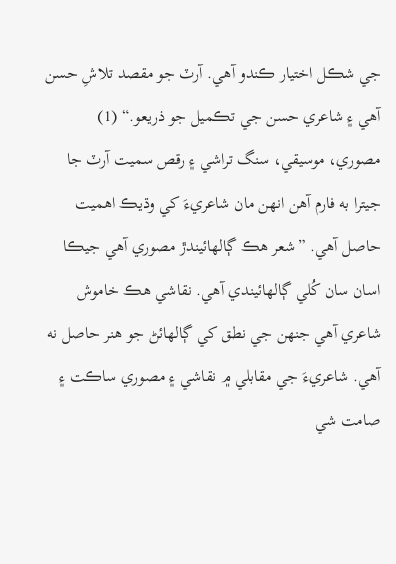جي شڪل اختيار ڪندو آهي. آرٽ جو مقصد تلاشِ حسن آهي ۽ شاعري حسن جي تڪميل جو ذريعو.“ (1) مصوري، موسيقي، سنگ تراشي ۽ رقص سميت آرٽ جا جيترا به فارم آهن انهن مان شاعريءَ کي وڌيڪ اهميت حاصل آهي. ”شعر هڪ ڳالهائيندڙ مصوري آهي جيڪا اسان سان کُلي ڳالهائيندي آهي. نقاشي هڪ خاموش شاعري آهي جنهن جي نطق کي ڳالهائڻ جو هنر حاصل نه آهي. شاعريءَ جي مقابلي ۾ نقاشي ۽ مصوري ساڪت ۽ صامت شي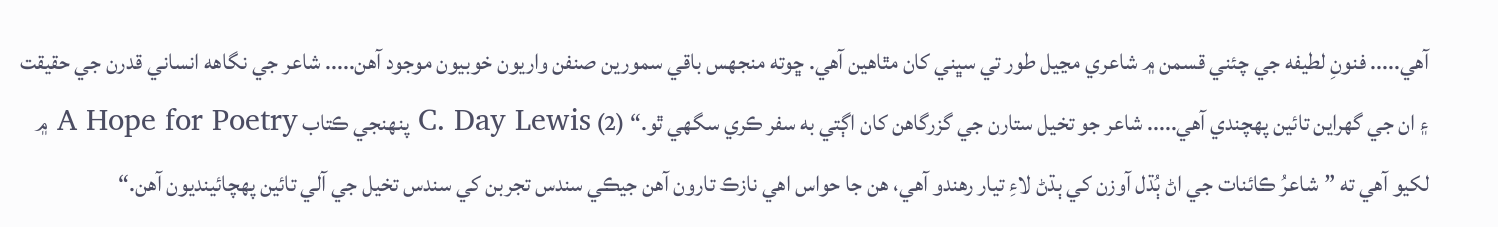آهي..... فنونِ لطيفه جي چئني قسمن ۾ شاعري مڃيل طور تي سڀني کان مٿاهين آهي. ڇوته منجھس باقي سمورين صنفن واريون خوبيون موجود آهن..... شاعر جي نگاهه انساني قدرن جي حقيقت ۽ ان جي گھراين تائين پهچندي آهي..... شاعر جو تخيل ستارن جي گزرگاهن کان اڳتي به سفر ڪري سگھي ٿو.“ (2) C. Day Lewis پنهنجي ڪتاب A Hope for Poetry ۾ لکيو آهي ته ”شاعرُ ڪائنات جي اڻ ٻُڌل آوزن کي ٻڌڻ لاءِ تيار رهندو آهي، هن جا حواس اهي نازڪ تارون آهن جيڪي سندس تجربن کي سندس تخيل جي آلي تائين پهچائينديون آهن.“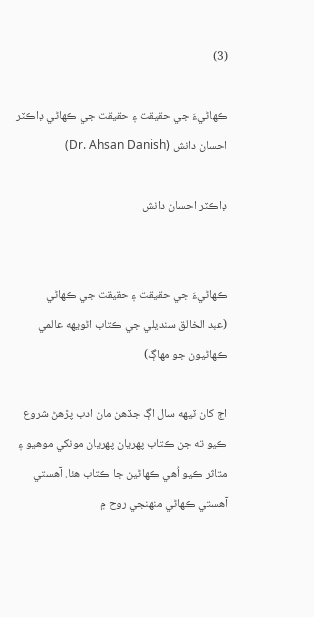(3)

ڪهاڻيءَ جي حقيقت ۽ حقيقت جي ڪهاڻي ڊاڪٽر احسان دانش (Dr. Ahsan Danish)

ڊاڪٽر احسان دانش


ڪهاڻيءَ جي حقيقت ۽ حقيقت جي ڪهاڻي
(عبد الخالق سنديلي جي ڪتاب اڻويهه عالمي ڪهاڻيون جو مهاڳ)

اڄ کان ٽيهه سال اڳ جڏهن مان ادب پڙهڻ شروع ڪيو ته جن ڪتاب پهريان پهريان مونکي موهيو ۽ متاثر ڪيو اُهي ڪهاڻين جا ڪتاب هئا. آهستي آهستي ڪهاڻي منهنجي روح ۾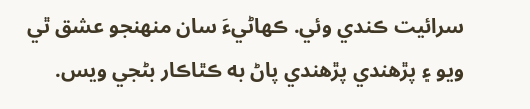سرائيت ڪندي وئي. ڪهاڻيءَ سان منهنجو عشق ٿي ويو ۽ پڙهندي پڙهندي پاڻ به ڪٿاڪار بڻجي ويس.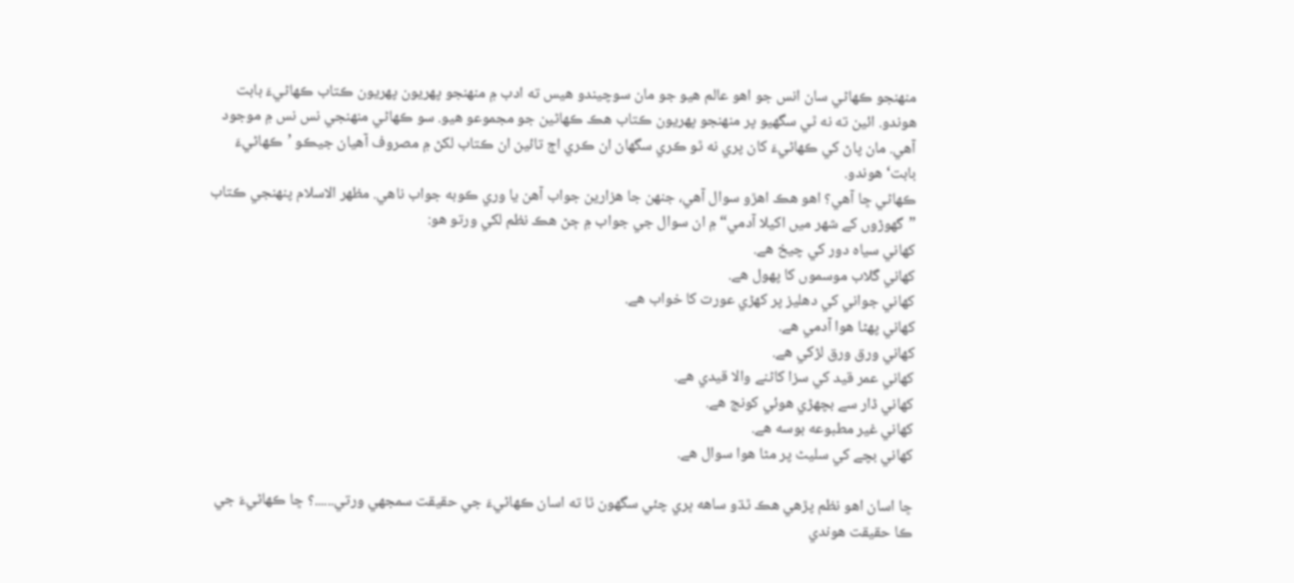منهنجو ڪهاڻي سان انس جو اهو عالم هيو جو مان سوچيندو هيس ته ادب ۾ منهنجو پهريون پهريون ڪتاب ڪهاڻيءَ بابت هوندو. ائين ته نه ٿي سگھيو پر منهنجو پهريون ڪتاب هڪ ڪهاڻين جو مجموعو هيو. سو ڪهاڻي منهنجي نس نس ۾ موجود آهي. مان پاڻ کي ڪهاڻيءَ کان پري نه ٿو ڪري سگھان ان ڪري اڄ تائين ان ڪتاب لکڻ ۾ مصروف آهيان جيڪو ’ڪهاڻيءَ بابت‘ هوندو.
ڪهاڻي ڇا آهي؟ اهو هڪ اهڙو سوال آهي، جنهن جا هزارين جواب آهن يا وري ڪوبه جواب ناهي. مظهر الاسلام پنهنجي ڪتاب ”گھوڑوں کے شهر ميں اکيلا آدمي“ ۾ ان سوال جي جواب ۾ ڄڻ هڪ نظم لکي ورتو هو:
کهاني سياه دور کي چيخ هے.
کهاني گلاب موسموں کا پھول هے.
کهاني جواني کي دهليز پر کھڑي عورت کا خواب هے.
کهاني پھٹا هوا آدمي هے.
کهاني ورق ورق لڑکي هے.
کهاني عمر قيد کي سزا کاٹنے والا قيدي هے.
کهاني ڈار سے بچھڑي هوئي کونج هے.
کهاني غير مطبوعه بوسه هے.
کهاني بچے کي سليٹ پر مٹا هوا سوال هے.

ڇا اسان اهو نظم پڙهي هڪ ٿڌو ساهه ڀري چئي سگھون ٿا ته اسان ڪهاڻيءَ جي حقيقت سمجھي ورتي......؟ ڇا ڪهاڻيءَ جي ڪا حقيقت هوندي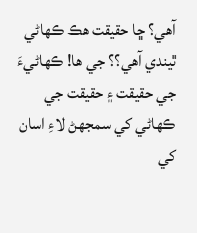آهي؟ ڇا حقيقت هڪ ڪهاڻي ٿيندي آهي؟؟ جي ها! ڪهاڻيءَ جي حقيقت ۽ حقيقت جي ڪهاڻي کي سمجھڻ لاءِ اسان کي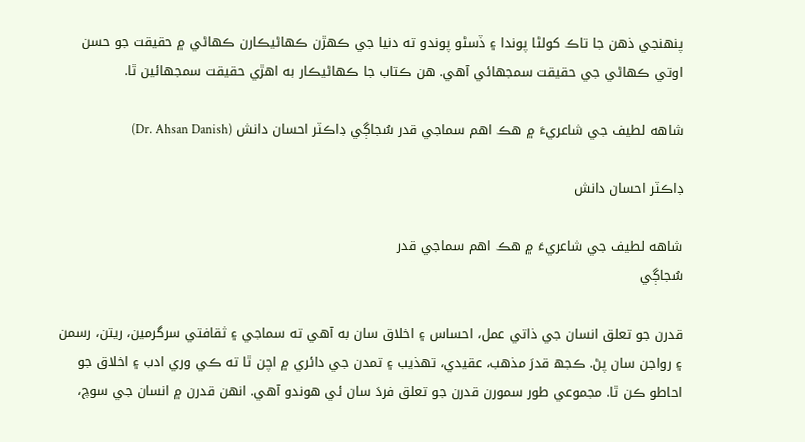پنهنجي ذهن جا تاڪ کولڻا پوندا ۽ ڏسڻو پوندو ته دنيا جي ڪهڙن ڪهاڻيڪارن ڪهاڻي ۾ حقيقت جو حسن اوتي ڪهاڻي جي حقيقت سمجھائي آهي. هن ڪتاب جا ڪهاڻيڪار به اهڙي حقيقت سمجھائين ٿا.

شاهه لطيف جي شاعريءَ ۾ هڪ اهم سماجي قدر سُجاڳي ڊاڪٽر احسان دانش (Dr. Ahsan Danish)

ڊاڪٽر احسان دانش

شاهه لطيف جي شاعريءَ ۾ هڪ اهم سماجي قدر
سُجاڳي

قدرن جو تعلق انسان جي ذاتي عمل، احساس ۽ اخلاق سان به آهي ته سماجي ۽ ثقافتي سرگرمين، ريتن، رسمن ۽ رواجن سان پڻ. ڪجھ قدرَ مذهب، عقيدي، تهذيب ۽ تمدن جي دائري ۾ اچن ٿا ته ڪي وري ادب ۽ اخلاق جو احاطو ڪن ٿا. مجموعي طور سمورن قدرن جو تعلق فردَ سان ئي هوندو آهي. انهن قدرن ۾ انسان جي سوچ،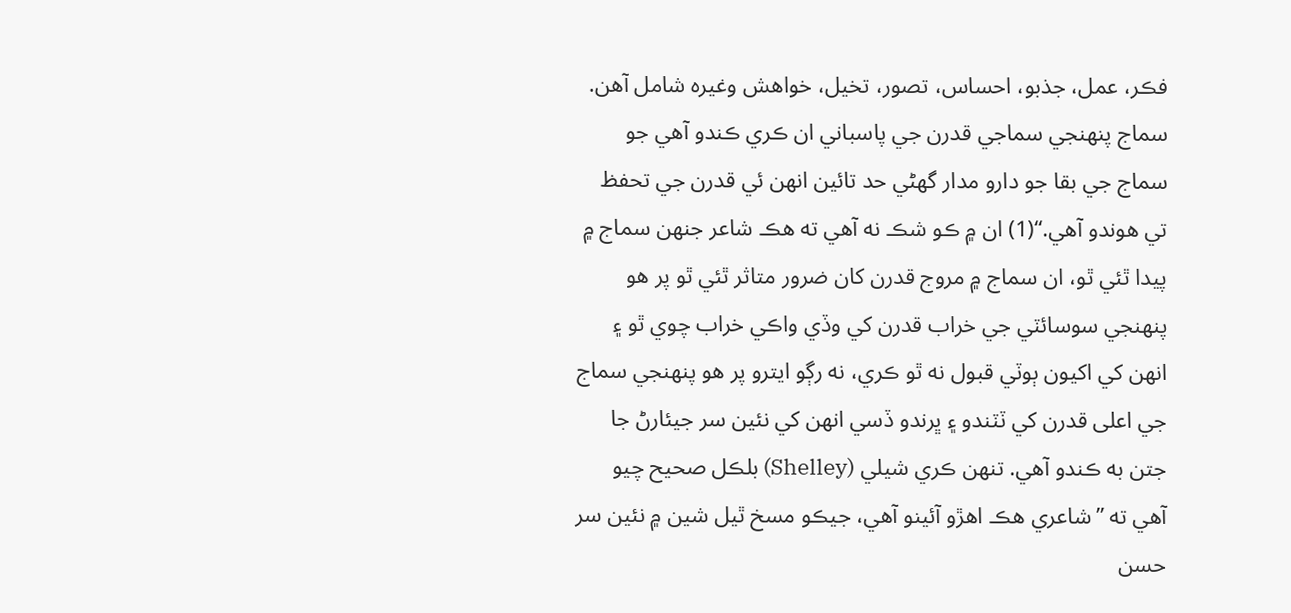فڪر، عمل، جذبو، احساس، تصور، تخيل، خواهش وغيره شامل آهن. سماج پنهنجي سماجي قدرن جي پاسباني ان ڪري ڪندو آهي جو سماج جي بقا جو دارو مدار گھڻي حد تائين انهن ئي قدرن جي تحفظ تي هوندو آهي.“(1) ان ۾ ڪو شڪ نه آهي ته هڪ شاعر جنهن سماج ۾ پيدا ٿئي ٿو، ان سماج ۾ مروج قدرن کان ضرور متاثر ٿئي ٿو پر هو پنهنجي سوسائٽي جي خراب قدرن کي وڏي واڪي خراب چوي ٿو ۽ انهن کي اکيون ٻوٽي قبول نه ٿو ڪري، نه رڳو ايترو پر هو پنهنجي سماج جي اعلى قدرن کي ٽٽندو ۽ ڀرندو ڏسي انهن کي نئين سر جيئارڻ جا جتن به ڪندو آهي. تنهن ڪري شيلي (Shelley) بلڪل صحيح چيو آهي ته ”شاعري هڪ اهڙو آئينو آهي، جيڪو مسخ ٿيل شين ۾ نئين سر حسن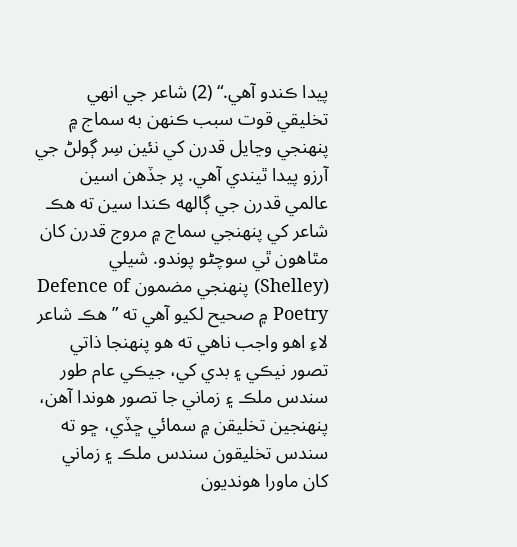پيدا ڪندو آهي.“ (2) شاعر جي انهي تخليقي قوت سبب ڪنهن به سماج ۾ پنهنجي وڃايل قدرن کي نئين سِر ڳولڻ جي آرزو پيدا ٿيندي آهي. پر جڏهن اسين عالمي قدرن جي ڳالھه ڪندا سين ته هڪ شاعر کي پنهنجي سماج ۾ مروج قدرن کان مٿاهون ٿي سوچڻو پوندو. شيلي (Shelley) پنهنجي مضمون Defence of Poetry ۾ صحيح لکيو آهي ته ”هڪ شاعر لاءِ اهو واجب ناهي ته هو پنهنجا ذاتي تصور نيڪي ۽ بدي کي، جيڪي عام طور سندس ملڪ ۽ زماني جا تصور هوندا آهن، پنهنجين تخليقن ۾ سمائي ڇڏي، ڇو ته سندس تخليقون سندس ملڪ ۽ زماني کان ماورا هونديون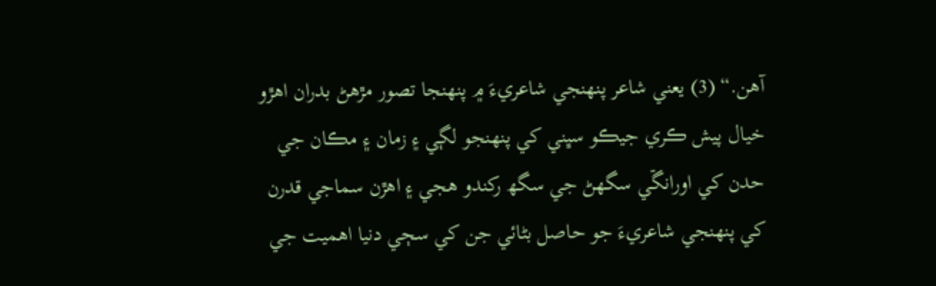آهن.“ (3) يعني شاعر پنهنجي شاعريءَ ۾ پنهنجا تصور مڙهڻ بدران اهڙو خيال پيش ڪري جيڪو سڀني کي پنهنجو لڳي ۽ زمان ۽ مڪان جي حدن کي اورانڱي سگھڻ جي سگھ رکندو هجي ۽ اهڙن سماجي قدرن کي پنهنجي شاعريءَ جو حاصل بڻائي جن کي سڄي دنيا اهميت جي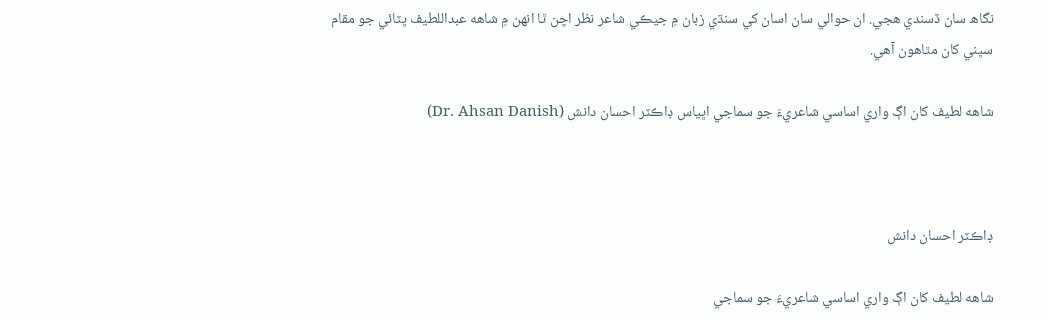نگاھ سان ڏسندي هجي. ان حوالي سان اسان کي سنڌي زبان ۾ جيڪي شاعر نظر اچن ٿا انهن ۾ شاهه عبداللطيف ڀٽائي جو مقام سڀني کان مٿاهون آهي.

شاهه لطيف کان اڳ واري اساسي شاعريءَ جو سماجي اڀياس ڊاڪٽر احسان دانش (Dr. Ahsan Danish)



ڊاڪٽر احسان دانش

شاهه لطيف کان اڳ واري اساسي شاعريءَ جو سماجي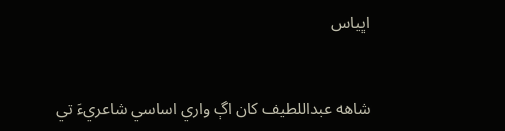اڀياس


شاهه عبداللطيف کان اڳ واري اساسي شاعريءَ تي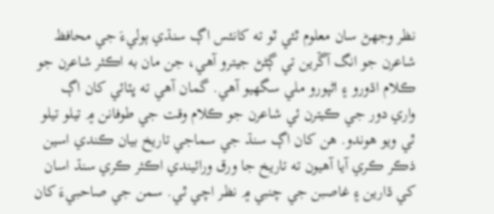نظر وجھڻ سان معلوم ٿئي ٿو ته کانئس اڳ سنڌي ٻوليءَ جي محافظ شاعرن جو انگ آڱرين تي ڳڻڻ جيترو آهي، جن مان به اڪثر شاعرن جو ڪلام اڌورو ۽ اڻپورو ملي سگھيو آهي. گمان آهي ته ڀٽائي کان اڳ واري دور جي ڪيترن ئي شاعرن جو ڪلام وقت جي طوفانن ۾ تيلو تيلو ٿي ويو هوندو. هن کان اڳ سنڌ جي سماجي تاريخ بيان ڪندي اسين ذڪر ڪري آيا آهيون ته تاريخ جا ورق ورائيندي اڪثر ڪري سنڌ اسان کي ڌارين ۽ غاصبن جي چنبي ۾ نظر اچي ٿي. سمن جي صاحبيءَ کان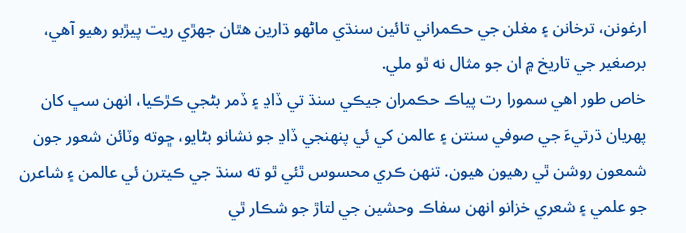ارغونن، ترخانن ۽ مغلن جي حڪمراني تائين سنڌي ماڻهو ڌارين هٿان جهڙي ريت پيڙبو رهيو آهي، برصغير جي تاريخ ۾ ان جو مثال نه ٿو ملي.
خاص طور اهي سمورا رت پياڪ حڪمران جيڪي سنڌ تي ڏاڍ ۽ ڏمر بڻجي ڪڙڪيا، انهن سڀ کان پهريان ڌرتيءَ جي صوفي سنتن ۽ عالمن کي ئي پنهنجي ڏاڍ جو نشانو بڻايو، ڇوته وٽائن شعور جون شمعون روشن ٿي رهيون هيون. تنهن ڪري محسوس ٿئي ٿو ته سنڌ جي ڪيترن ئي عالمن ۽ شاعرن جو علمي ۽ شعري خزانو انهن سفاڪ وحشين جي لتاڙ جو شڪار ٿي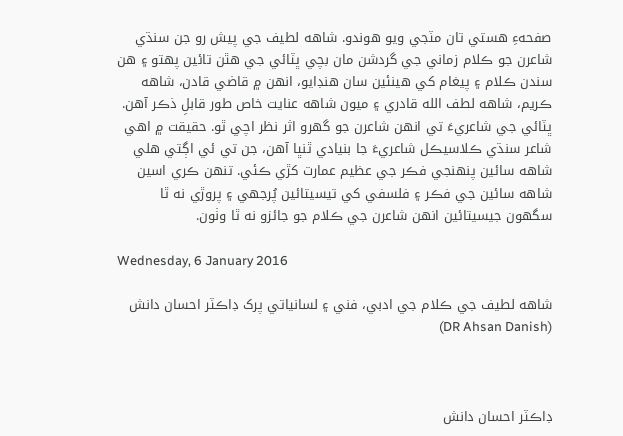صفحهءِ هستي تان مٽجي ويو هوندو. شاهه لطيف جي پيش رو جن سنڌي شاعرن جو ڪلام زماني جي گردشن مان بچي ڀٽائي جي هٿن تائين پهتو ۽ هن سندن ڪلام ۽ پيغام کي هينئين سان هنڊايو، انهن ۾ قاضي قادن، شاهه ڪريم، شاهه لطف الله قادري ۽ ميون شاهه عنايت خاص طور قابلِ ذڪر آهن. ڀٽائي جي شاعريءَ تي انهن شاعرن جو گھرو اثر نظر اچي ٿو. حقيقت ۾ اهي شاعر سنڌي ڪلاسيڪل شاعريءَ جا بنيادي ٿنڀا آهن، جن تي ئي اڳتي هلي شاهه سائين پنهنجي فڪر جي عظيم عمارت کڙي ڪئي. تنهن ڪري اسين شاهه سائين جي فڪر ۽ فلسفي کي تيسيتائين پُرجھي ۽ پروڙي نه ٿا سگھون جيسيتائين انهن شاعرن جي ڪلام جو جائزو نه ٿا وٺون.

Wednesday, 6 January 2016

شاهه لطيف جي ڪلام جي ادبي، فني ۽ لسانياتي پرک ڊاڪٽر احسان دانش (DR Ahsan Danish)



ڊاڪٽر احسان دانش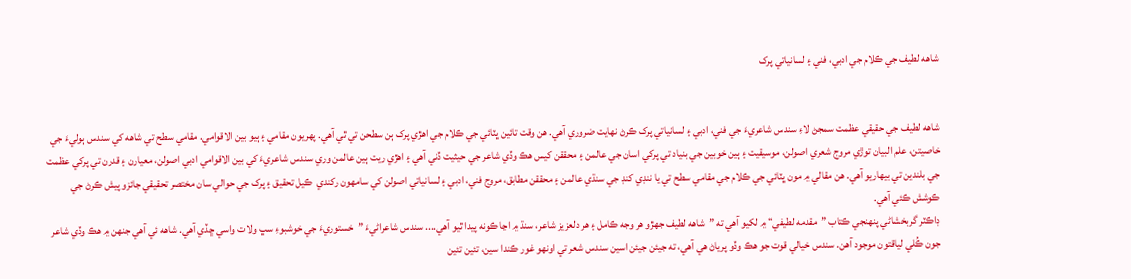شاهه لطيف جي ڪلام جي ادبي، فني ۽ لسانياتي پرک


شاهه لطيف جي حقيقي عظمت سمجڻ لاءِ سندس شاعريءَ جي فني، ادبي ۽ لسانياتي پرک ڪرڻ نهايت ضروري آهي. هن وقت تائين ڀٽائي جي ڪلام جي اهڙي پرک ٻن سطحن تي ٿي آهي. پهريون مقامي ۽ ٻيو بين الاقوامي. مقامي سطح تي شاهه کي سندس ٻوليءَ جي خاصيتن، علم البيان توڙي مروج شعري اصولن، موسيقيت ۽ ٻين خوبين جي بنياد تي پرکي اسان جي عالمن ۽ محققن کيس هڪ وڏي شاعر جي حيثيت ڏني آهي ۽ اهڙي ريت ٻين عالمن وري سندس شاعريءَ کي بين الاقوامي ادبي اصولن، معيارن ۽ قدرن تي پرکي عظمت جي بلندين تي بيهاريو آهي. هن مقالي ۾ مون ڀٽائي جي ڪلام جي مقامي سطح تي يا ننڊي کنڊ جي سنڌي عالمن ۽ محققن مطابق، مروج فني، ادبي ۽ لسانياتي اصولن کي سامهون رکندي  ڪيل تحقيق ۽ پرک جي حوالي سان مختصر تحقيقي جائزو پيش ڪرڻ جي ڪوشش ڪئي آهي.
ڊاڪٽر گربخشاڻي پنهنجي ڪتاب ”مقدمه لطيفي“ ۾ لکيو آهي ته ”شاهه لطيف جهڙو هر وجه ڪامل ۽ هر دلعزيز شاعر، سنڌ ۾ اڃا ڪونه پيدا ٿيو آهي.... سندس شاعراڻيءَ ”خستوريءَ جي خوشبوءِ سڀ ولات واسي ڇڏي آهي. شاهه ئي آهي جنهن ۾ هڪ وڏي شاعر جون ڪُلي لياقتون موجود آهن. سندس خيالي قوت جو هڪ وڏو پرياڻ هي آهي، ته جيئن جيئن اسين سندس شعر تي اونهو غور ڪندا سين، تئين تئين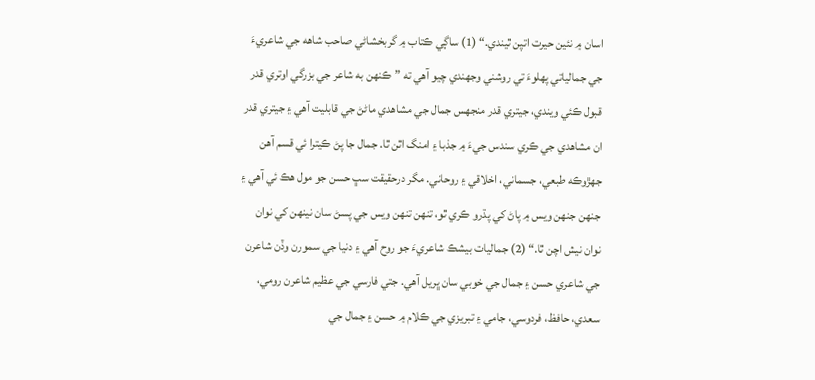اسان ۾ نئين حيرت اتپن ٿيندي.“ (1) ساڳي ڪتاب ۾ گربخشاڻي صاحب شاهه جي شاعريءَ جي جمالياتي پهلوءَ تي روشني وجھندي چيو آهي ته ”ڪنهن به شاعر جي بزرگي اوتري قدر قبول ڪئي ويندي، جيتري قدر منجھس جمال جي مشاهدي ماڻڻ جي قابليت آهي ۽ جيتري قدر ان مشاهدي جي ڪري سندس جيءَ ۾ جذبا ۽ امنگ اٿن ٿا. جمال جا پڻ ڪيترا ئي قسم آهن جهڙوڪه طبعي، جسماني، اخلاقي ۽ روحاني. مگر درحقيقت سڀ حسن جو مول هڪ ئي آهي ۽ جنهن جنهن ويس ۾ پاڻ کي پڌرو ڪري ٿو، تنهن تنهن ويس جي پسڻ سان نينهن کي نوان نوان نيش اچن ٿا.“ (2) جماليات بيشڪ شاعريءَ جو روح آهي ۽ دنيا جي سمورن وڏن شاعرن جي شاعري حسن ۽ جمال جي خوبي سان ڀريل آهي. جتي فارسي جي عظيم شاعرن رومي، سعدي، حافظ، فردوسي، جامي ۽ تبريزي جي ڪلام ۾ حسن ۽ جمال جي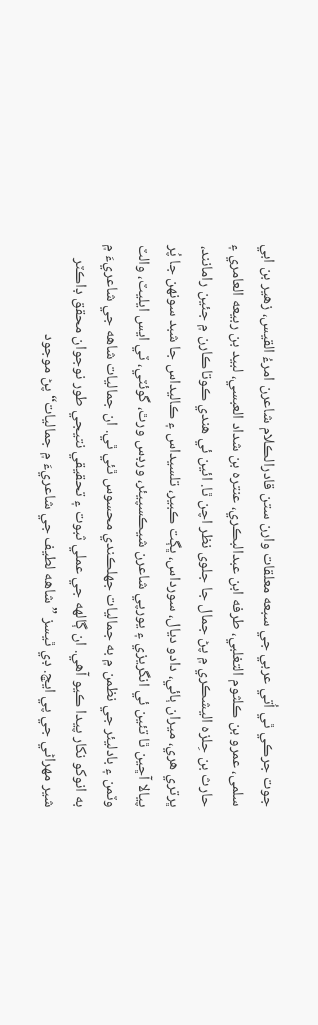جوت جرڪي ٿي اُتي عربي جي سبعه معلقات وارن ستن قادرالڪلام شاعرن امرءُ القيس، زهير بن ابي سلمى، عمرو بن ڪلثوم التغلبي، طرفه ابن عبدالبڪري، عنتره بن شداد العبسي، لبيد بن ربيعه العامري ۽ حارث بن حِلزه اليشڪري ۾ پڻ جمال جا جلوى نظر اچن ٿا. ائين ئي هندي ڪوتاڪارن ۾ جئين رامانند، ڀرتري هري، ميران ٻائي، دادو ديال، سورداس، ڀڳت ڪبير، تلسيداس ۽ ڪاليداس جا شبد سونهن جا پُر پيالا آڇين ٿا تئين ئي انگريزي ۽ يورپي شاعرن شيڪسپيئر، ورڊس ورٿ، گوئٽي، ٽي ايس ايليٽ، والٽ وٽمن ۽ بادليئر جي نظمن ۾ به جماليات جھلڪندي محسوس ٿئي ٿي. ان جماليات شاهه جي شاعريءَ ۾ به انوکو نکار پيدا ڪيو آهي. ان ڳالهه جي عملي ثبوت ۽ تحقيقي نتيجي طور نوجوان محقق ڊاڪٽر شير مهراڻي جي پي ايڇ. ڊي ٿيسز ”شاهه لطيف جي شاعريءَ ۾ جماليات“ پڻ موجود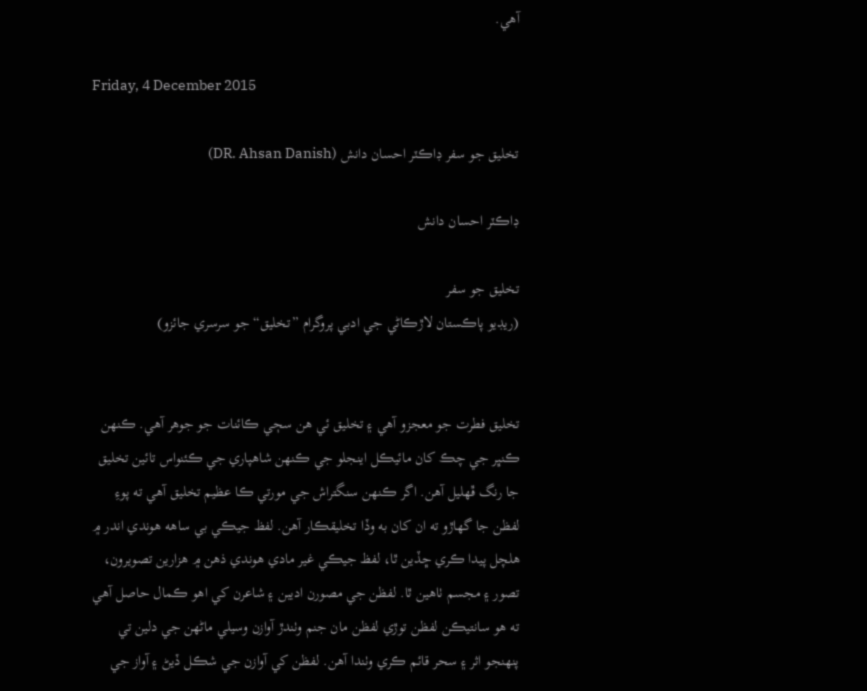آهي.

Friday, 4 December 2015

تخليق جو سفر ڊاڪٽر احسان دانش (DR. Ahsan Danish)

ڊاڪٽر احسان دانش

تخليق جو سفر
(ريڊيو پاڪستان لاڙڪاڻي جي ادبي پروگرام ”تخليق“ جو سرسري جائزو)


تخليق فطرت جو معجزو آهي ۽ تخليق ئي هن سڄي ڪائنات جو جوهر آهي. ڪنهن ڪنڀر جي چڪ کان مائيڪل اينجلو جي ڪنهن شاهپاري جي ڪئنواس تائين تخليق جا رنگ ڦهليل آهن. اگر ڪنهن سنگتراش جي مورتي ڪا عظيم تخليق آهي ته پوءِ لفظن جا گھاڙو ته ان کان به وڏا تخليقڪار آهن. لفظ جيڪي بي ساهه هوندي اندر ۾ هلچل پيدا ڪري ڇڏين ٿا، لفظ جيڪي غير مادي هوندي ذهن ۾ هزارين تصويرون، تصور ۽ مجسم ٺاهين ٿا. لفظن جي مصورن اديبن ۽ شاعرن کي اهو ڪمال حاصل آهي ته هو سانتيڪن لفظن توڙي لفظن مان جنم وٺندڙ آوازن وسيلي ماڻهن جي دلين تي پنهنجو اثر ۽ سحر قائم ڪري وٺندا آهن. لفظن کي آوازن جي شڪل ڏيڻ ۽ آواز جي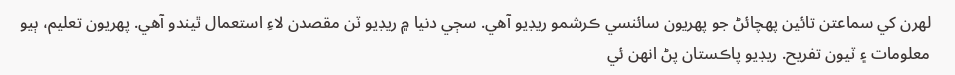لهرن کي سماعتن تائين پهچائڻ جو پهريون سائنسي ڪرشمو ريڊيو آهي. سڄي دنيا ۾ ريڊيو ٽن مقصدن لاءِ استعمال ٿيندو آهي. پهريون تعليم، ٻيو معلومات ۽ ٽيون تفريح. ريڊيو پاڪستان پڻ انهن ئي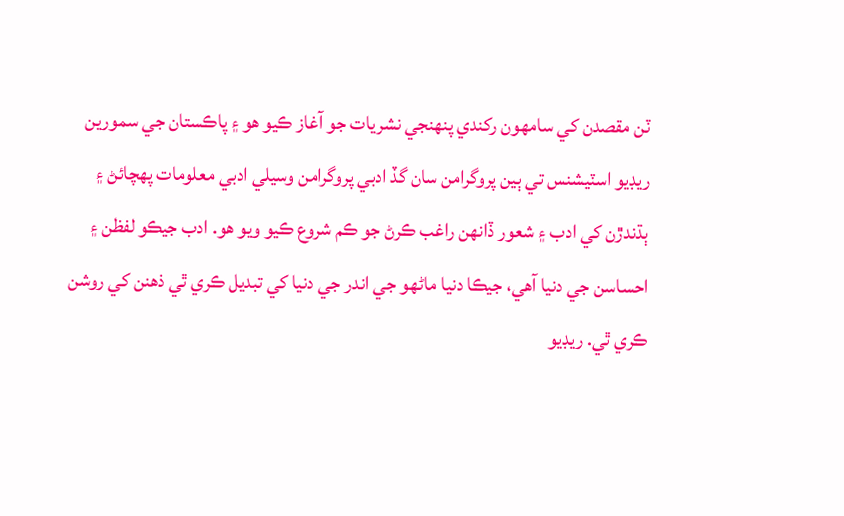ٽن مقصدن کي سامهون رکندي پنهنجي نشريات جو آغاز ڪيو هو ۽ پاڪستان جي سمورين ريڊيو اسٽيشنس تي ٻين پروگرامن سان گڏ ادبي پروگرامن وسيلي ادبي معلومات پهچائڻ ۽ ٻڌندڙن کي ادب ۽ شعور ڏانهن راغب ڪرڻ جو ڪم شروع ڪيو ويو هو. ادب جيڪو لفظن ۽ احساسن جي دنيا آهي، جيڪا دنيا ماڻهو جي اندر جي دنيا کي تبديل ڪري ٿي ذهنن کي روشن ڪري ٿي. ريڊيو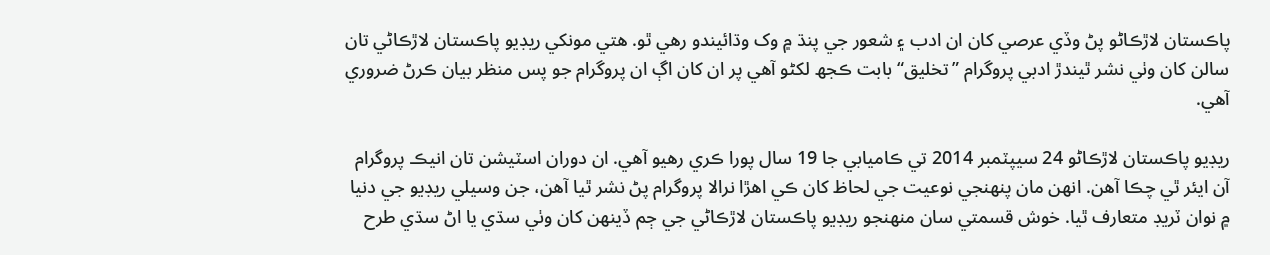پاڪستان لاڙڪاڻو پڻ وڏي عرصي کان ان ادب ۽ شعور جي پنڌ ۾ وک وڌائيندو رهي ٿو. هتي مونکي ريڊيو پاڪستان لاڙڪاڻي تان سالن کان وٺي نشر ٿيندڙ ادبي پروگرام ”تخليق“ بابت ڪجھ لکڻو آهي پر ان کان اڳ ان پروگرام جو پس منظر بيان ڪرڻ ضروري آهي.

ريڊيو پاڪستان لاڙڪاڻو 24 سيپٽمبر 2014 تي ڪاميابي جا 19 سال پورا ڪري رهيو آهي. ان دوران اسٽيشن تان انيڪ پروگرام آن ايئر ٿي چڪا آهن. انهن مان پنهنجي نوعيت جي لحاظ کان ڪي اهڙا نرالا پروگرام پڻ نشر ٿيا آهن، جن وسيلي ريڊيو جي دنيا ۾ نوان ٽريڊ متعارف ٿيا. خوش قسمتي سان منهنجو ريڊيو پاڪستان لاڙڪاڻي جي ڄم ڏينهن کان وٺي سڌي يا اڻ سڌي طرح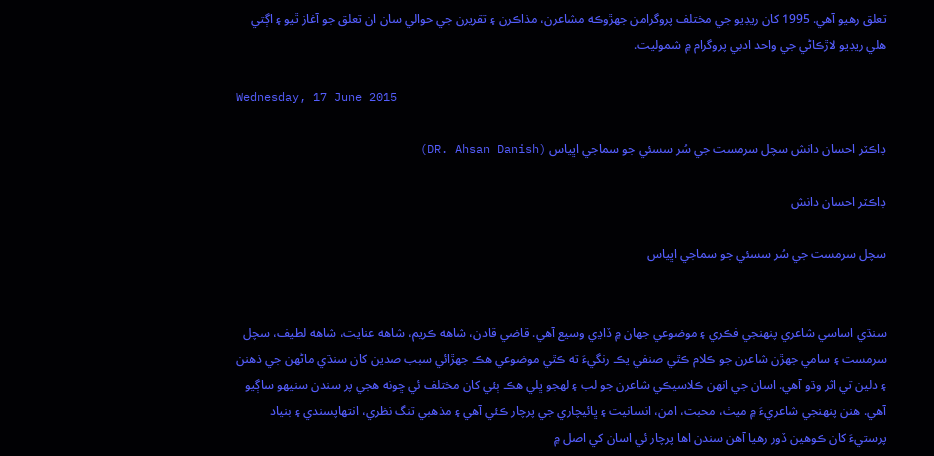تعلق رهيو آهي. 1995 کان ريڊيو جي مختلف پروگرامن جهڙوڪه مشاعرن، مذاڪرن ۽ تقريرن جي حوالي سان ان تعلق جو آغاز ٿيو ۽ اڳتي هلي ريڊيو لاڙڪاڻي جي واحد ادبي پروگرام ۾ شموليت.

Wednesday, 17 June 2015

ڊاڪٽر احسان دانش سچل سرمست جي سُر سسئي جو سماجي اڀياس (DR. Ahsan Danish)

ڊاڪٽر احسان دانش

سچل سرمست جي سُر سسئي جو سماجي اڀياس


سنڌي اساسي شاعري پنهنجي فڪري ۽ موضوعي جهان ۾ ڏاڍي وسيع آهي. قاضي قادن، شاهه ڪريم، شاهه عنايت، شاهه لطيف، سچل سرمست ۽ سامي جهڙن شاعرن جو ڪلام ڪٿي صنفي يڪ رنگيءَ ته ڪٿي موضوعي هڪ جهڙائي سبب صدين کان سنڌي ماڻهن جي ذهنن ۽ دلين تي اثر وڌو آهي. اسان جي انهن ڪلاسيڪي شاعرن جو لب ۽ لهجو ڀلي هڪ ٻئي کان مختلف ئي ڇونه هجي پر سندن سنيهو ساڳيو آهي. هنن پنهنجي شاعريءَ ۾ ميٺ، محبت، امن، انسانيت ۽ ڀائيچاري جي پرچار ڪئي آهي ۽ مذهبي تنگ نظري، انتهاپسندي ۽ بنياد پرستيءَ کان ڪوهين ڏور رهيا آهن سندن اها پرچار ئي اسان کي اصل ۾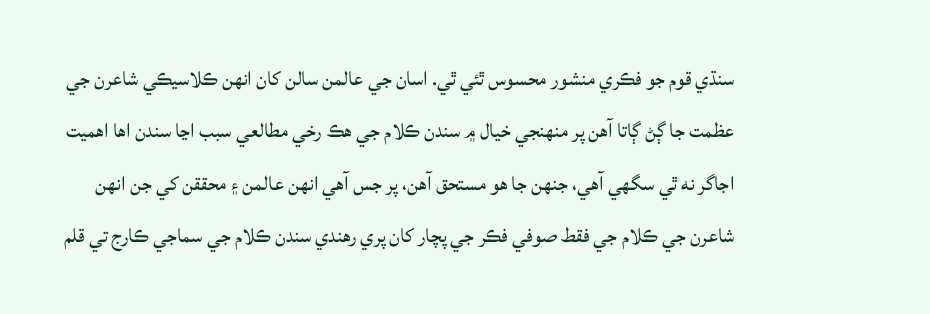سنڌي قوم جو فڪري منشور محسوس ٿئي ٿي. اسان جي عالمن سالن کان انهن ڪلاسيڪي شاعرن جي عظمت جا ڳڻ ڳاتا آهن پر منهنجي خيال ۾ سندن ڪلام جي هڪ رخي مطالعي سبب اڃا سندن اها اهميت اجاگر نه ٿي سگھي آهي، جنهن جا هو مستحق آهن، پر جس آهي انهن عالمن ۽ محققن کي جن انهن شاعرن جي ڪلام جي فقط صوفي فڪر جي پچار کان پري رهندي سندن ڪلام جي سماجي ڪارج تي قلم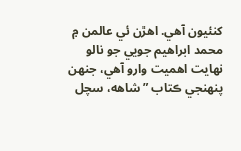کنئيون آهي. اهڙن ئي عالمن ۾ محمد ابراهيم جويي جو نالو نهايت اهميت وارو آهي، جنهن پنهنجي ڪتاب ”شاهه، سچل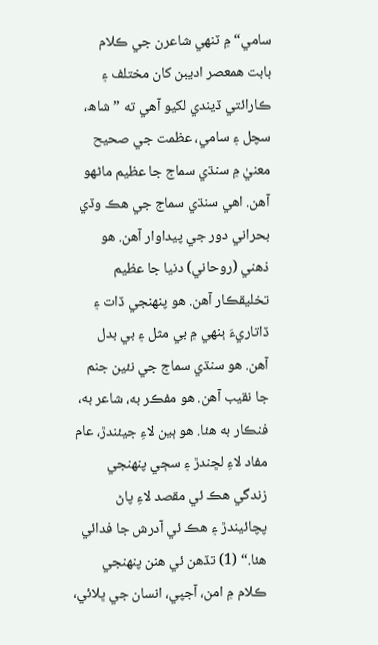سامي“ ۾ ٽنهي شاعرن جي ڪلام بابت همعصر اديبن کان مختلف ۽ ڪارائتي ڏيندي لکيو آهي ته ”شاھ، سچل ۽ سامي، عظمت جي صحيح معنيٰ ۾ سنڌي سماج جا عظيم ماڻھو آھن. اھي سنڌي سماج جي ھڪ وڏي بحراني دور جي پيداوار آھن. ھو ذھني (روحاني) دنيا جا عظيم تخليقڪار آھن. ھو پنھنجي ڏات ۽ ڏاتاريءَ ٻنھي ۾ بي مثل ۽ بي بدل آھن. ھو سنڌي سماج جي نئين جنم جا نقيب آھن. ھو مفڪر به، شاعر به، فنڪار به ھئا. ھو ٻين لاءِ جيئندڙ، عام مفاد لاءِ لڇندڙ ۽ سڄي پنھنجي زندگي ھڪ ئي مقصد لاءِ پاڻ پچائيندڙ ۽ ھڪ ئي آدرش جا فدائي ھئا.“ (1) تڏهن ئي هنن پنهنجي ڪلام ۾ امن، آجپي، انسان جي ڀلائي،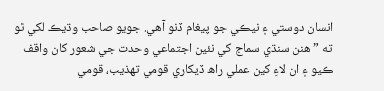انسان دوستي ۽ نيڪي جو پيغام ڏنو آهي. جويو صاحب وڌيڪ لکي ٿو ته ”ھنن سنڌي سماج کي نئين اجتماعي وحدت جي شعور کان واقف ڪيو ۽ ان لاءِ کين عملي راھ ڏيکاري قومي تھذيب، قومي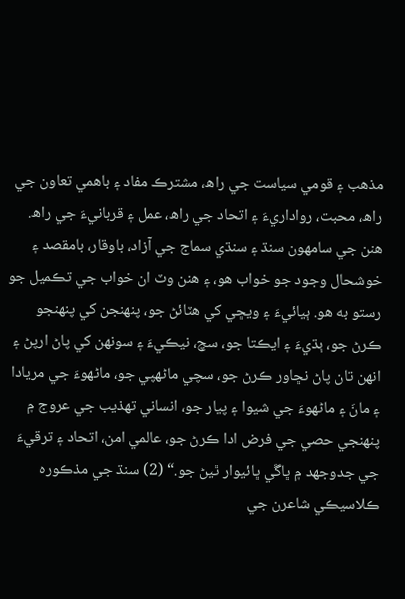مذھب ۽ قومي سياست جي راھ، مشترڪ مفاد ۽ باھمي تعاون جي راھ، محبت، رواداريءَ ۽ اتحاد جي راھ، عمل ۽ قربانيءَ جي راھ. ھنن جي سامھون سنڌ ۽ سنڌي سماج جي آزاد، باوقار، بامقصد ۽ خوشحال وجود جو خواب ھو، ۽ ھنن وٽ ان خواب جي تڪميل جو رستو به ھو. ٻيائيءَ ۽ ويڇي کي ھٽائڻ جو، پنھنجن کي پنھنجو ڪرڻ جو، ٻڌيءَ ۽ ايڪتا جو، سچ، نيڪيءَ ۽ سونھن کي پاڻ ارپڻ ۽ انھن تان پاڻ نڇاور ڪرڻ جو، سچي ماڻھپي جو، ماڻھوءَ جي مريادا ۽ مانَ ۽ ماڻھوءَ جي شيوا ۽ پيار جو، انساني تھذيب جي عروج ۾ پنھنجي حصي جي فرض ادا ڪرڻ جو، عالمي امن، اتحاد ۽ ترقيءَ جي جدوجھد ۾ ڀاڱي ڀائيوار ٿيڻ جو.“ (2) سنڌ جي مذڪوره ڪلاسيڪي شاعرن جي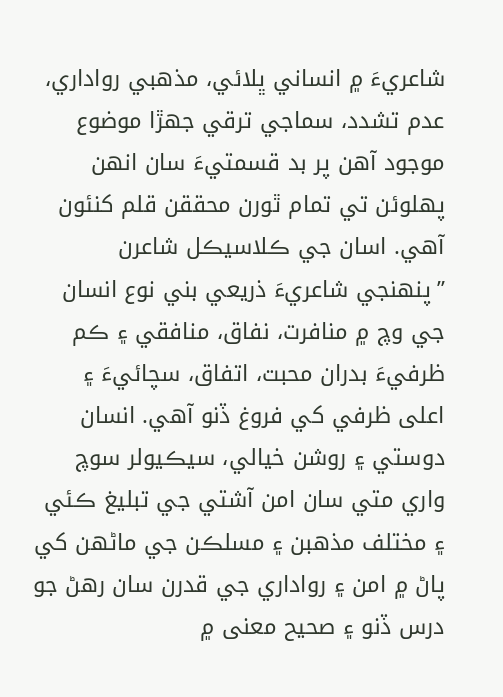شاعريءَ ۾ انساني ڀلائي، مذهبي رواداري، عدم تشدد، سماجي ترقي جهڙا موضوع موجود آهن پر بد قسمتيءَ سان انهن پهلوئن تي تمام ٿورن محققن قلم کنئون آهي. اسان جي ڪلاسيڪل شاعرن ”پنهنجي شاعريءَ ذريعي بني نوع انسان جي وچ ۾ منافرت، نفاق، منافقي ۽ ڪم ظرفيءَ بدران محبت، اتفاق، سچائيءَ ۽ اعلى ظرفي کي فروغ ڏنو آهي. انسان دوستي ۽ روشن خيالي، سيڪيولر سوچ واري متي سان امن آشتي جي تبليغ ڪئي ۽ مختلف مذهبن ۽ مسلڪن جي ماڻهن کي پاڻ ۾ امن ۽ رواداري جي قدرن سان رهڻ جو درس ڏنو ۽ صحيح معنى ۾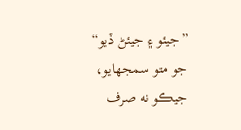”جيئو ۽ جيئڻ ڏيو“ جو متو سمجھايو، جيڪو نه صرف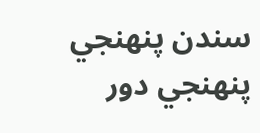سندن پنهنجي پنهنجي دور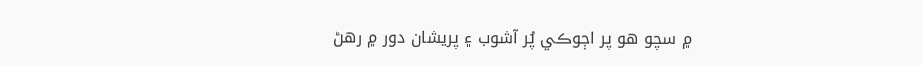۾ سچو هو پر اڄوڪي پُر آشوب ۽ پريشان دور ۾ رهڻ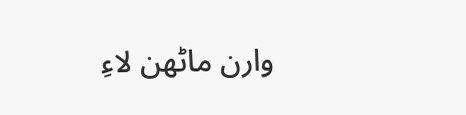وارن ماڻهن لاءِ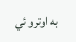به اوترو ئي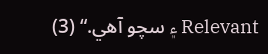Relevant ۽ سچو آهي.“ (3)